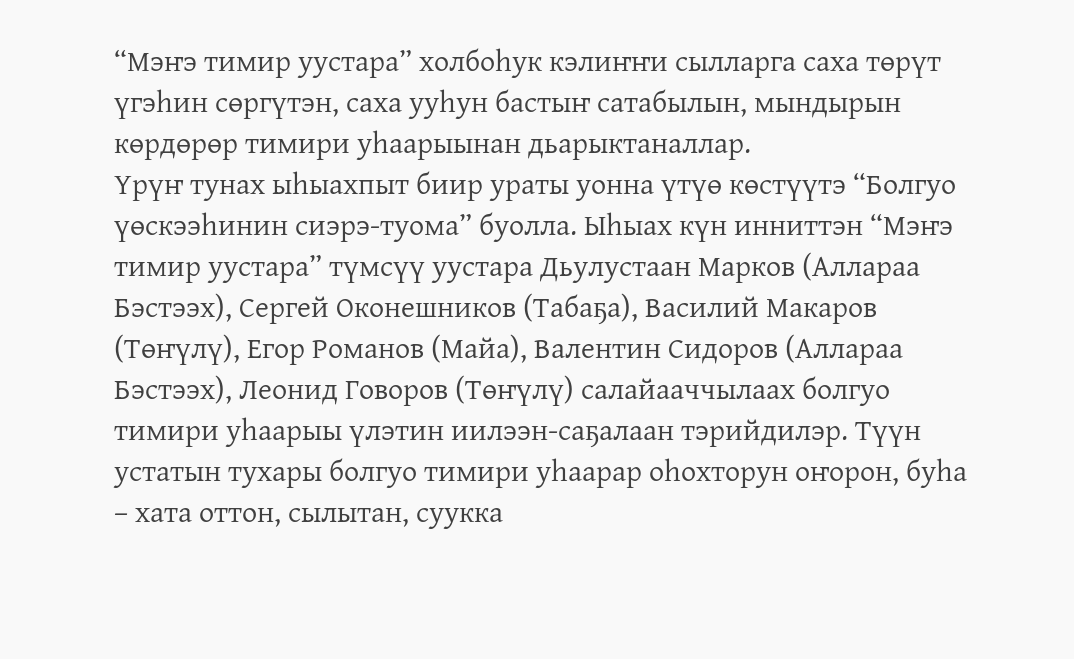“Мэҥэ тимир уустара” холбоhук кэлиҥҥи сылларга саха төрүт үгэһин сөргүтэн, саха ууһун бастыҥ сатабылын, мындырын көрдөрөр тимири уһаарыынан дьарыктаналлар.
Үрүҥ тунах ыһыахпыт биир ураты уонна үтүө көстүүтэ “Болгуо үөскээһинин сиэрэ-туома” буолла. Ыһыах күн инниттэн “Мэҥэ тимир уустара” түмсүү уустара Дьулустаан Марков (Аллараа Бэстээх), Сергей Оконешников (Табаҕа), Василий Макаров (Төҥүлү), Егор Романов (Майа), Валентин Сидоров (Аллараа Бэстээх), Леонид Говоров (Төҥүлү) салайааччылаах болгуо тимири уһаарыы үлэтин иилээн-саҕалаан тэрийдилэр. Түүн устатын тухары болгуо тимири уһаарар оһохторун оҥорон, буһа – хата оттон, сылытан, суукка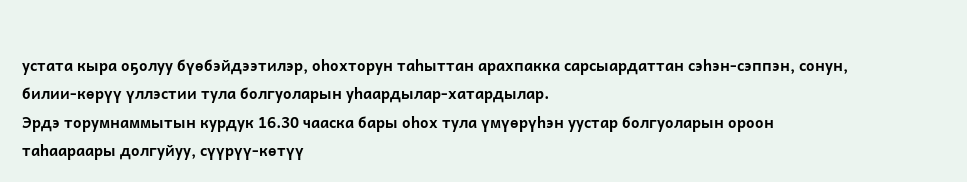устата кыра оҕолуу бүөбэйдээтилэр, оһохторун таһыттан арахпакка сарсыардаттан сэһэн-сэппэн, сонун, билии-көрүү үллэстии тула болгуоларын уһаардылар-хатардылар.
Эрдэ торумнаммытын курдук 16.30 чааска бары оһох тула үмүөрүһэн уустар болгуоларын ороон таһаараары долгуйуу, сүүрүү-көтүү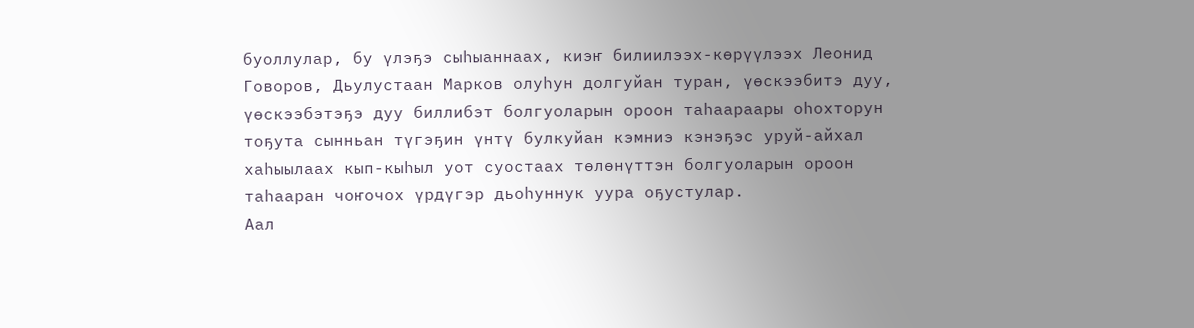буоллулар, бу үлэҕэ сыһыаннаах, киэҥ билиилээх-көрүүлээх Леонид Говоров, Дьулустаан Марков олуһун долгуйан туран, үөскээбитэ дуу, үөскээбэтэҕэ дуу биллибэт болгуоларын ороон таһаараары оһохторун тоҕута сынньан түгэҕин үнтү булкуйан кэмниэ кэнэҕэс уруй-айхал хаһыылаах кып-кыһыл уот суостаах төлөнүттэн болгуоларын ороон таһааран чоҥочох үрдүгэр дьоһуннук уура оҕустулар.
Аал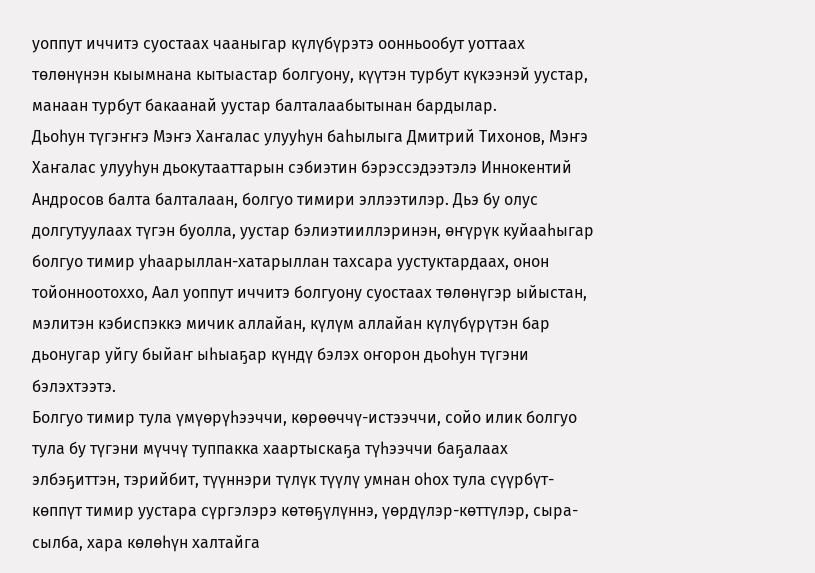уоппут иччитэ суостаах чааныгар күлүбүрэтэ оонньообут уоттаах төлөнүнэн кыымнана кытыастар болгуону, күүтэн турбут күкээнэй уустар, манаан турбут бакаанай уустар балталаабытынан бардылар.
Дьоhун түгэҥҥэ Мэҥэ Хаҥалас улууһун баһылыга Дмитрий Тихонов, Мэҥэ Хаҥалас улууһун дьокутааттарын сэбиэтин бэрэссэдээтэлэ Иннокентий Андросов балта балталаан, болгуо тимири эллээтилэр. Дьэ бу олус долгутуулаах түгэн буолла, уустар бэлиэтииллэринэн, өҥүрүк куйааһыгар болгуо тимир уһаарыллан-хатарыллан тахсара уустуктардаах, онон тойонноотоххо, Аал уоппут иччитэ болгуону суостаах төлөнүгэр ыйыстан, мэлитэн кэбиспэккэ мичик аллайан, күлүм аллайан күлүбүрүтэн бар дьонугар уйгу быйаҥ ыһыаҕар күндү бэлэх оҥорон дьоһун түгэни бэлэхтээтэ.
Болгуо тимир тула үмүөрүһээччи, көрөөччү-истээччи, сойо илик болгуо тула бу түгэни мүччү туппакка хаартыскаҕа түһээччи баҕалаах элбэҕиттэн, тэрийбит, түүннэри түлүк түүлү умнан оһох тула сүүрбүт-көппүт тимир уустара сүргэлэрэ көтөҕүлүннэ, үөрдүлэр-көттүлэр, сыра-сылба, хара көлөһүн халтайга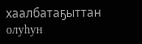хаалбатаҕыттан олуһун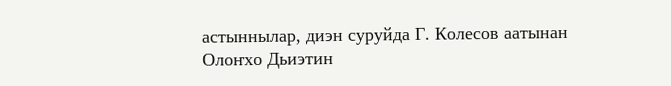астыннылар, диэн суруйда Г. Колесов аатынан Олоҥхо Дьиэтин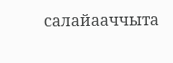салайааччыта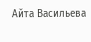Айта Васильева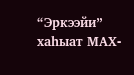“Эркээйи” хаһыат МАХ-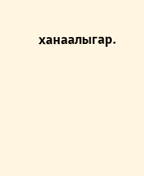ханаалыгар.